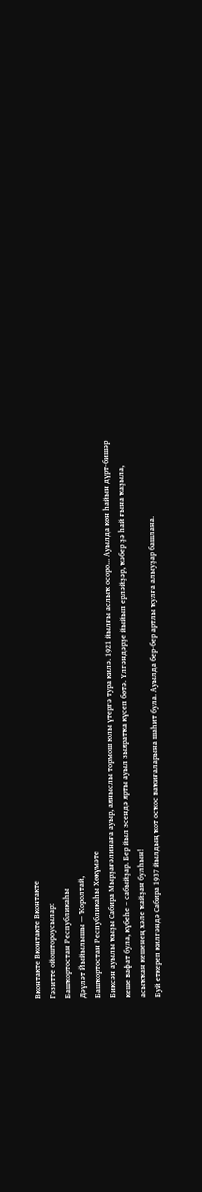Вконтакте Вконтакте Вконтакте
Гәзитте ойоштороусылар:
Башҡортостан Республикаһы
Дәүләт Йыйылышы — Ҡоролтай,
Башҡортостан Республикаһы Хөкүмәте
Биксән ауылы ҡыҙы Сабира Мырҙағәлинаға ауыр, аяныслы тормош юлы үтергә тура килә. 1921 йылғы аслыҡ осоро... Ауылда көн һайын дүрт-бишәр кеше вафат була, күбеһе – сабыйҙар. Бер йыл эсендә ярты ауыл зыяратҡа күсеп бөтә. Үлгәндәрҙе йыйып ерләйҙәр, ҡәбер ҙә һай ғына ҡаҙыла, асыҡҡан кешенең хәле ҡайҙан булһын!
Буй еткереп килгәндә Сабира 1937 йылдың ҡот осҡос ваҡиғаларына шаһит була. Ауылда бер-бер артлы ҡулға алыуҙар башлана.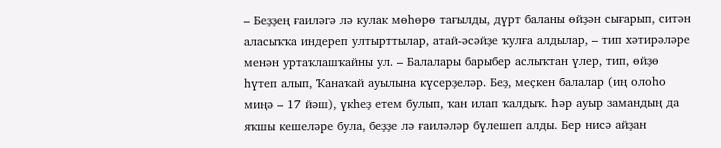– Беҙҙең ғаиләгә лә кулак мөһөрө тағылды, дүрт баланы өйҙән сығарып, ситән аласыҡҡа индереп ултырттылар, атай-әсәйҙе ҡулға алдылар, – тип хәтирәләре менән уртаҡлашҡайны ул. – Балалары барыбер аслыҡтан үлер, тип, өйҙө һүтеп алып, Ҡанаҡай ауылына күсерҙеләр. Беҙ, меҫкен балалар (иң олоһо миңә – 17 йәш), үкһеҙ етем булып, ҡан илап ҡалдыҡ. Һәр ауыр замандың да яҡшы кешеләре була, беҙҙе лә ғаиләләр бүлешеп алды. Бер нисә айҙан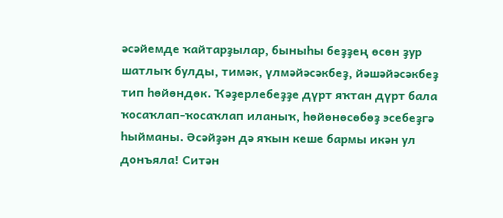әсәйемде ҡайтарҙылар, быныһы беҙҙең өсөн ҙур шатлыҡ булды, тимәк, үлмәйәсәкбеҙ, йәшәйәсәкбеҙ тип һөйөндөк. Ҡәҙерлебеҙҙе дүрт яҡтан дүрт бала ҡосаҡлап-ҡосаҡлап иланыҡ, һөйөнөсөбөҙ эсебеҙгә һыйманы. Әсәйҙән дә яҡын кеше бармы икән ул донъяла! Ситән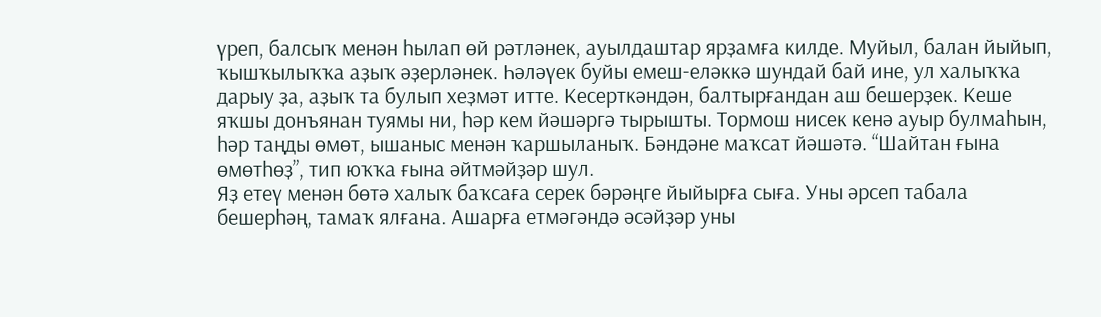үреп, балсыҡ менән һылап өй рәтләнек, ауылдаштар ярҙамға килде. Муйыл, балан йыйып, ҡышҡылыҡҡа аҙыҡ әҙерләнек. Һәләүек буйы емеш-еләккә шундай бай ине, ул халыҡҡа дарыу ҙа, аҙыҡ та булып хеҙмәт итте. Кесерткәндән, балтырғандан аш бешерҙек. Кеше яҡшы донъянан туямы ни, һәр кем йәшәргә тырышты. Тормош нисек кенә ауыр булмаһын, һәр таңды өмөт, ышаныс менән ҡаршыланыҡ. Бәндәне маҡсат йәшәтә. “Шайтан ғына өмөтһөҙ”, тип юҡҡа ғына әйтмәйҙәр шул.
Яҙ етеү менән бөтә халыҡ баҡсаға серек бәрәңге йыйырға сыға. Уны әрсеп табала бешерһәң, тамаҡ ялғана. Ашарға етмәгәндә әсәйҙәр уны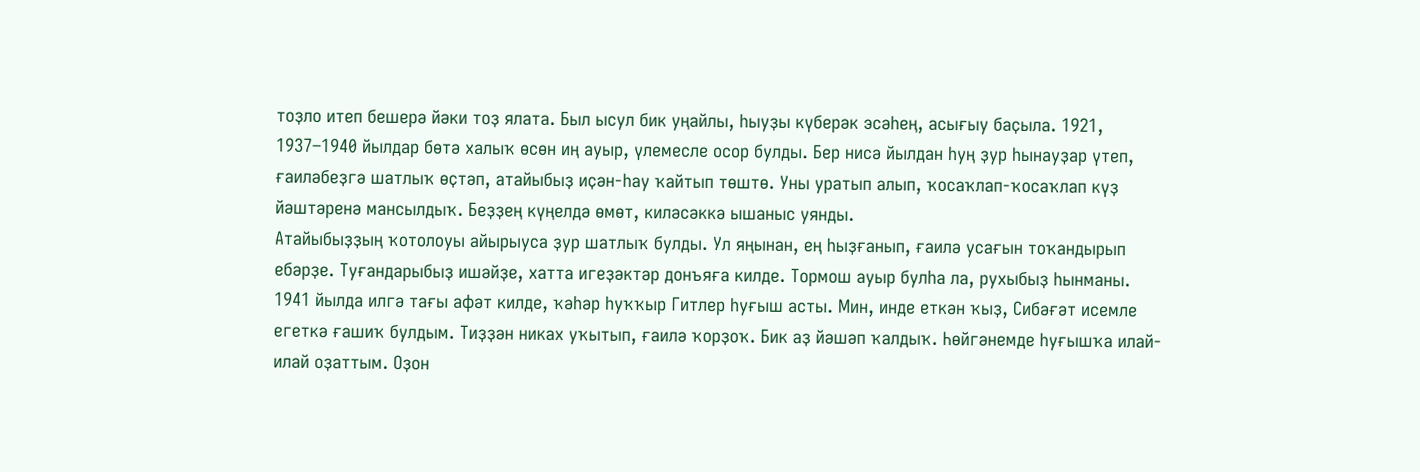тоҙло итеп бешерә йәки тоҙ ялата. Был ысул бик уңайлы, һыуҙы күберәк эсәһең, асығыу баҫыла. 1921, 1937–1940 йылдар бөтә халыҡ өсөн иң ауыр, үлемесле осор булды. Бер нисә йылдан һуң ҙур һынауҙар үтеп, ғаиләбеҙгә шатлыҡ өҫтәп, атайыбыҙ иҫән-һау ҡайтып төштө. Уны уратып алып, ҡосаҡлап-ҡосаҡлап күҙ йәштәренә мансылдыҡ. Беҙҙең күңелдә өмөт, киләсәккә ышаныс уянды.
Атайыбыҙҙың ҡотолоуы айырыуса ҙур шатлыҡ булды. Ул яңынан, ең һыҙғанып, ғаилә усағын тоҡандырып ебәрҙе. Туғандарыбыҙ ишәйҙе, хатта игеҙәктәр донъяға килде. Тормош ауыр булһа ла, рухыбыҙ һынманы.
1941 йылда илгә тағы афәт килде, ҡәһәр һуҡҡыр Гитлер һуғыш асты. Мин, инде еткән ҡыҙ, Сибәғәт исемле егеткә ғашиҡ булдым. Тиҙҙән никах уҡытып, ғаилә ҡорҙоҡ. Бик аҙ йәшәп ҡалдыҡ. Һөйгәнемде һуғышҡа илай-илай оҙаттым. Оҙон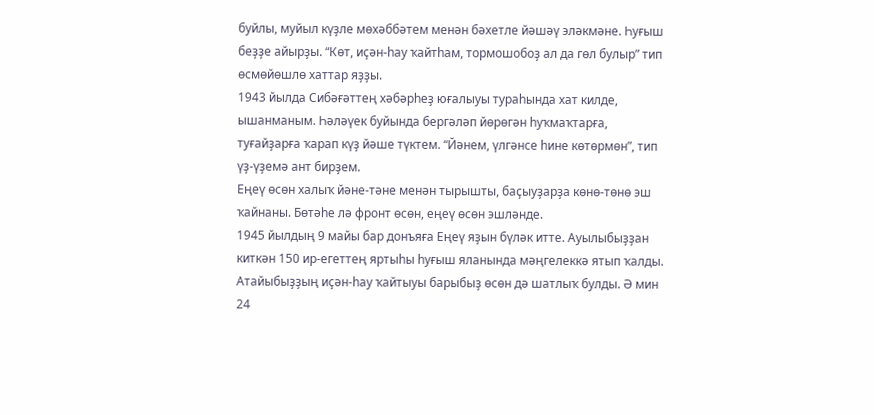буйлы, муйыл күҙле мөхәббәтем менән бәхетле йәшәү эләкмәне. Һуғыш беҙҙе айырҙы. “Көт, иҫән-һау ҡайтһам, тормошобоҙ ал да гөл булыр” тип өсмөйөшлө хаттар яҙҙы.
1943 йылда Сибәғәттең хәбәрһеҙ юғалыуы тураһында хат килде, ышанманым. Һәләүек буйында бергәләп йөрөгән һуҡмаҡтарға, туғайҙарға ҡарап күҙ йәше түктем. “Йәнем, үлгәнсе һине көтөрмөн”, тип үҙ-үҙемә ант бирҙем.
Еңеү өсөн халыҡ йәне-тәне менән тырышты, баҫыуҙарҙа көнө-төнө эш ҡайнаны. Бөтәһе лә фронт өсөн, еңеү өсөн эшләнде.
1945 йылдың 9 майы бар донъяға Еңеү яҙын бүләк итте. Ауылыбыҙҙан киткән 150 ир-егеттең яртыһы һуғыш яланында мәңгелеккә ятып ҡалды. Атайыбыҙҙың иҫән-һау ҡайтыуы барыбыҙ өсөн дә шатлыҡ булды. Ә мин 24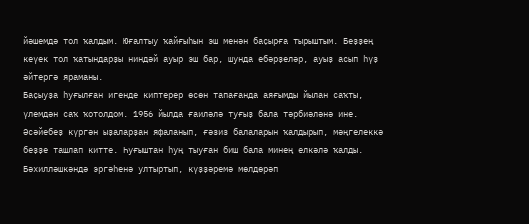йәшемдә тол ҡалдым. Юғалтыу ҡайғыһын эш менән баҫырға тырыштым. Беҙҙең кеүек тол ҡатындарҙы ниндәй ауыр эш бар, шунда ебәрҙеләр, ауыҙ асып һүҙ әйтергә яраманы.
Баҫыуҙа һуғылған игенде киптерер өсөн тапағанда аяғымды йылан саҡты, үлемдән саҡ ҡотолдом. 1956 йылда ғаиләлә туғыҙ бала тәрбиәләнә ине. Әсәйебеҙ күргән ыҙаларҙан яфаланып, ғәзиз балаларын ҡалдырып, мәңгелеккә беҙҙе ташлап китте. Һуғыштан һуң тыуған биш бала минең елкәлә ҡалды. Бәхилләшкәндә эргәһенә ултыртып, күҙҙәремә мөлдөрәп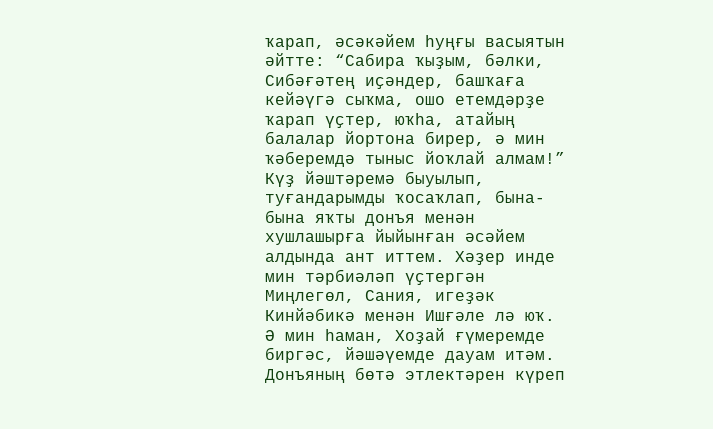ҡарап, әсәкәйем һуңғы васыятын әйтте: “Сабира ҡыҙым, бәлки, Сибәғәтең иҫәндер, башҡаға кейәүгә сыҡма, ошо етемдәрҙе ҡарап үҫтер, юҡһа, атайың балалар йортона бирер, ә мин ҡәберемдә тыныс йоҡлай алмам!” Күҙ йәштәремә быуылып, туғандарымды ҡосаҡлап, бына-бына яҡты донъя менән хушлашырға йыйынған әсәйем алдында ант иттем. Хәҙер инде мин тәрбиәләп үҫтергән Миңлегөл, Сания, игеҙәк Кинйәбикә менән Ишғәле лә юҡ. Ә мин һаман, Хоҙай ғүмеремде биргәс, йәшәүемде дауам итәм. Донъяның бөтә этлектәрен күреп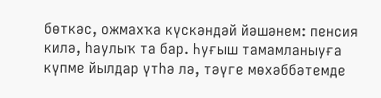бөткәс, ожмахҡа күскәндәй йәшәнем: пенсия килә, һаулыҡ та бар. Һуғыш тамамланыуға күпме йылдар үтһә лә, тәүге мөхәббәтемде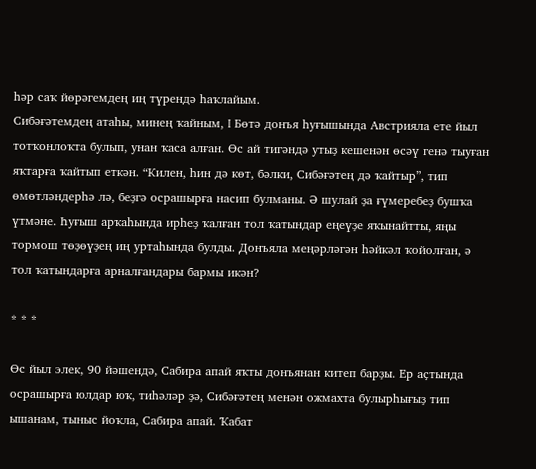һәр саҡ йөрәгемдең иң түрендә һаҡлайым.
Сибәғәтемдең атаһы, минең ҡайным, I Бөтә донъя һуғышында Австрияла ете йыл тотҡонлоҡта булып, унан ҡаса алған. Өс ай тигәндә утыҙ кешенән өсәү генә тыуған яҡтарға ҡайтып еткән. “Килен, һин дә көт, бәлки, Сибәғәтең дә ҡайтыр”, тип өмөтләндерһә лә, беҙгә осрашырға насип булманы. Ә шулай ҙа ғүмеребеҙ бушҡа үтмәне. Һуғыш арҡаһында ирһеҙ ҡалған тол ҡатындар еңеүҙе яҡынайтты, яңы тормош төҙөүҙең иң уртаһында булды. Донъяла меңәрләгән һәйкәл ҡойолған, ә тол ҡатындарға арналғандары бармы икән?

* * *

Өс йыл элек, 90 йәшендә, Сабира апай яҡты донъянан китеп барҙы. Ер аҫтында осрашырға юлдар юҡ, тиһәләр ҙә, Сибәғәтең менән ожмахта булырһығыҙ тип ышанам, тыныс йоҡла, Сабира апай. Ҡабат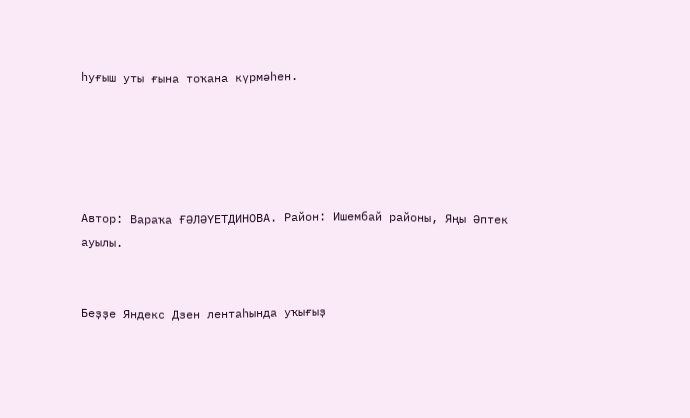һуғыш уты ғына тоҡана күрмәһен.





Автор: Вараҡа ҒӘЛӘҮЕТДИНОВА. Район: Ишембай районы, Яңы Әптек ауылы.


Беҙҙе Яндекс Дзен лентаһында уҡығыҙ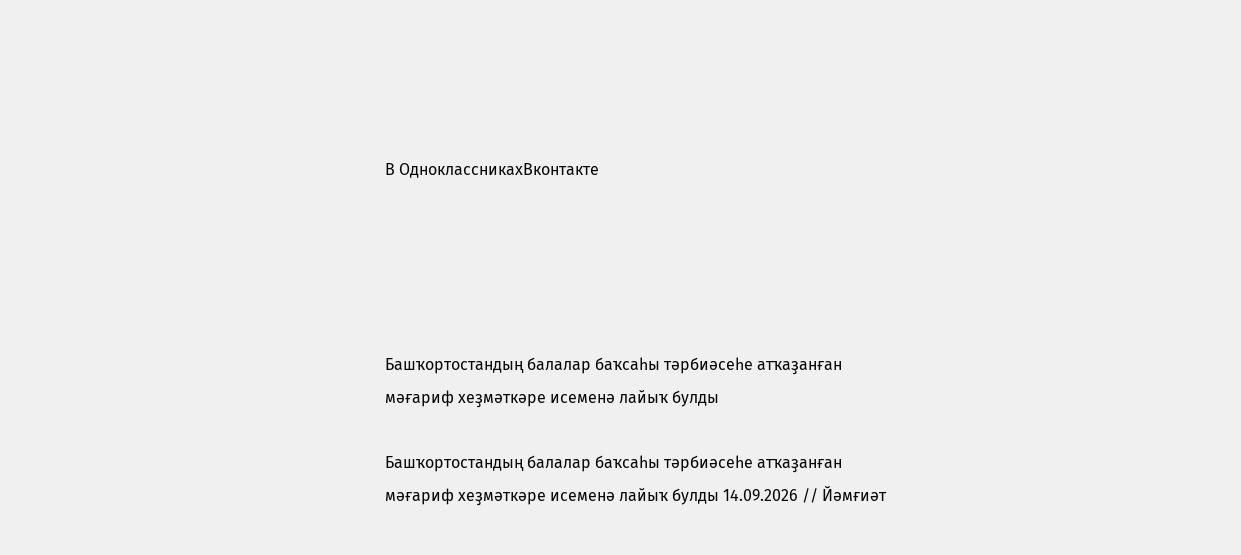В ОдноклассникахВконтакте





Башҡортостандың балалар баҡсаһы тәрбиәсеһе атҡаҙанған мәғариф хеҙмәткәре исеменә лайыҡ булды

Башҡортостандың балалар баҡсаһы тәрбиәсеһе атҡаҙанған мәғариф хеҙмәткәре исеменә лайыҡ булды 14.09.2026 // Йәмғиәт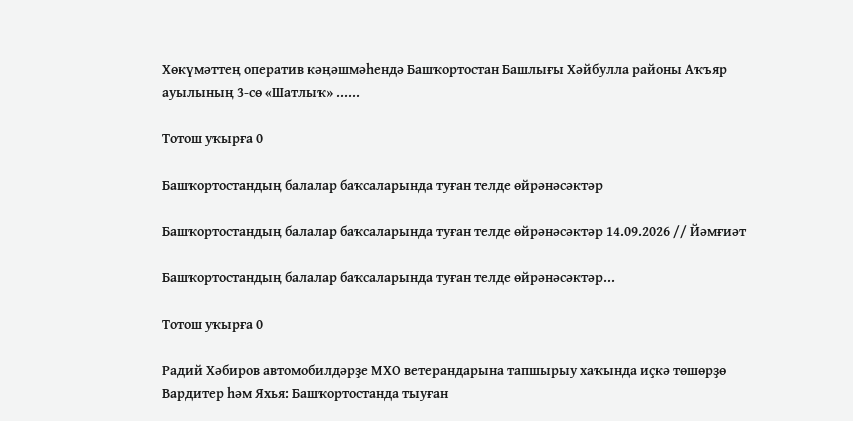Хөкүмәттең оператив кәңәшмәһендә Башҡортостан Башлығы Хәйбулла районы Аҡъяр ауылының 3-сө «Шатлыҡ» ......

Тотош уҡырға 0

Башҡортостандың балалар баҡсаларында туған телде өйрәнәсәктәр

Башҡортостандың балалар баҡсаларында туған телде өйрәнәсәктәр 14.09.2026 // Йәмғиәт

Башҡортостандың балалар баҡсаларында туған телде өйрәнәсәктәр...

Тотош уҡырға 0

Радий Хәбиров автомобилдәрҙе МХО ветерандарына тапшырыу хаҡында иҫкә төшөрҙө
Вардитер һәм Яхья: Башҡортостанда тыуған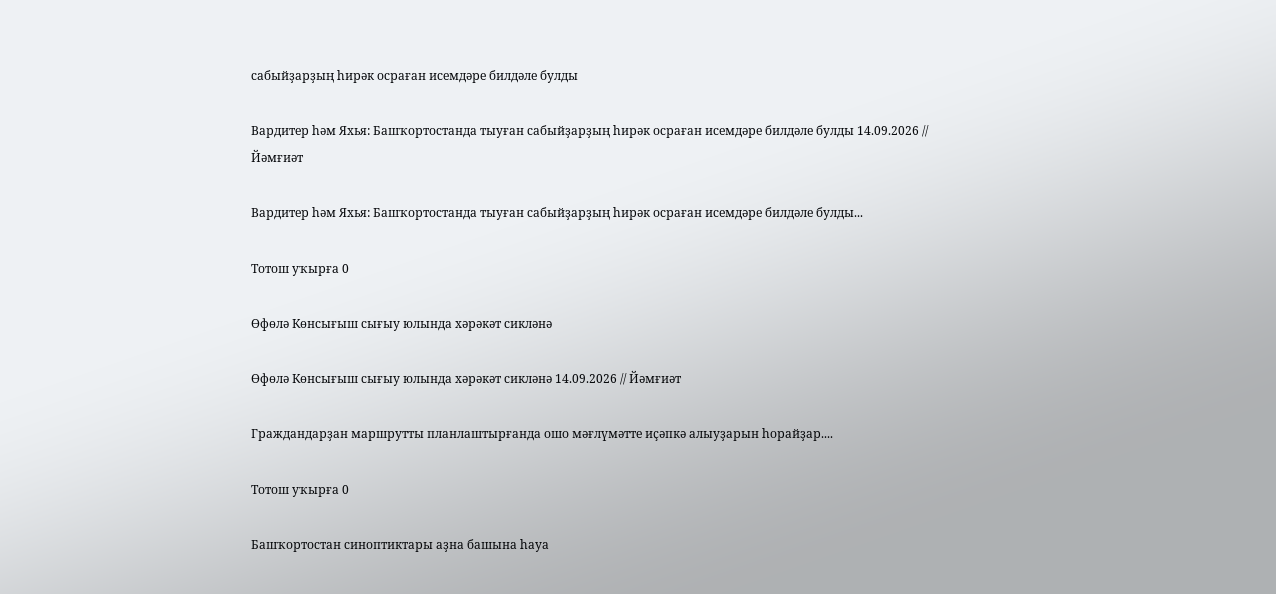сабыйҙарҙың һирәк осраған исемдәре билдәле булды

Вардитер һәм Яхья: Башҡортостанда тыуған сабыйҙарҙың һирәк осраған исемдәре билдәле булды 14.09.2026 // Йәмғиәт

Вардитер һәм Яхья: Башҡортостанда тыуған сабыйҙарҙың һирәк осраған исемдәре билдәле булды...

Тотош уҡырға 0

Өфөлә Көнсығыш сығыу юлында хәрәкәт сикләнә

Өфөлә Көнсығыш сығыу юлында хәрәкәт сикләнә 14.09.2026 // Йәмғиәт

Граждандарҙан маршрутты планлаштырғанда ошо мәғлүмәтте иҫәпкә алыуҙарын һорайҙар....

Тотош уҡырға 0

Башҡортостан синоптиктары аҙна башына һауа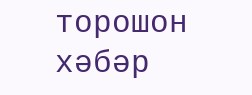торошон хәбәр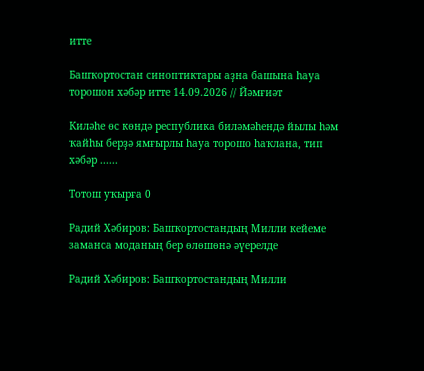итте

Башҡортостан синоптиктары аҙна башына һауа торошон хәбәр итте 14.09.2026 // Йәмғиәт

Киләһе өс көндә республика биләмәһендә йылы һәм ҡайһы берҙә ямғырлы һауа торошо һаҡлана, тип хәбәр ......

Тотош уҡырға 0

Радий Хәбиров: Башҡортостандың Милли кейеме заманса моданың бер өлөшөнә әүерелде

Радий Хәбиров: Башҡортостандың Милли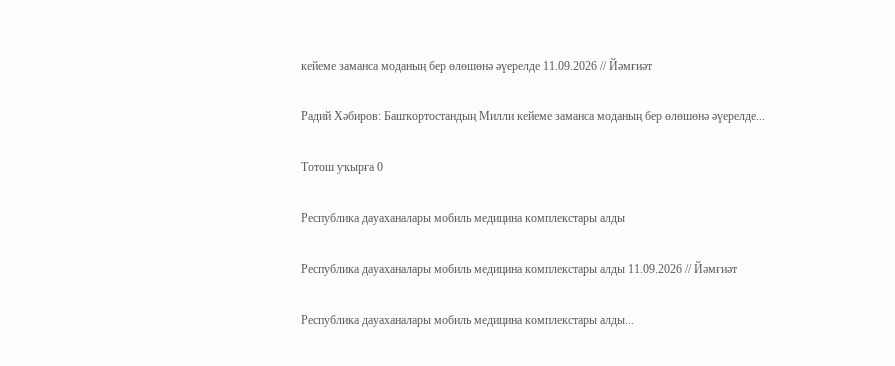кейеме заманса моданың бер өлөшөнә әүерелде 11.09.2026 // Йәмғиәт

Радий Хәбиров: Башҡортостандың Милли кейеме заманса моданың бер өлөшөнә әүерелде...

Тотош уҡырға 0

Республика дауаханалары мобиль медицина комплекстары алды

Республика дауаханалары мобиль медицина комплекстары алды 11.09.2026 // Йәмғиәт

Республика дауаханалары мобиль медицина комплекстары алды...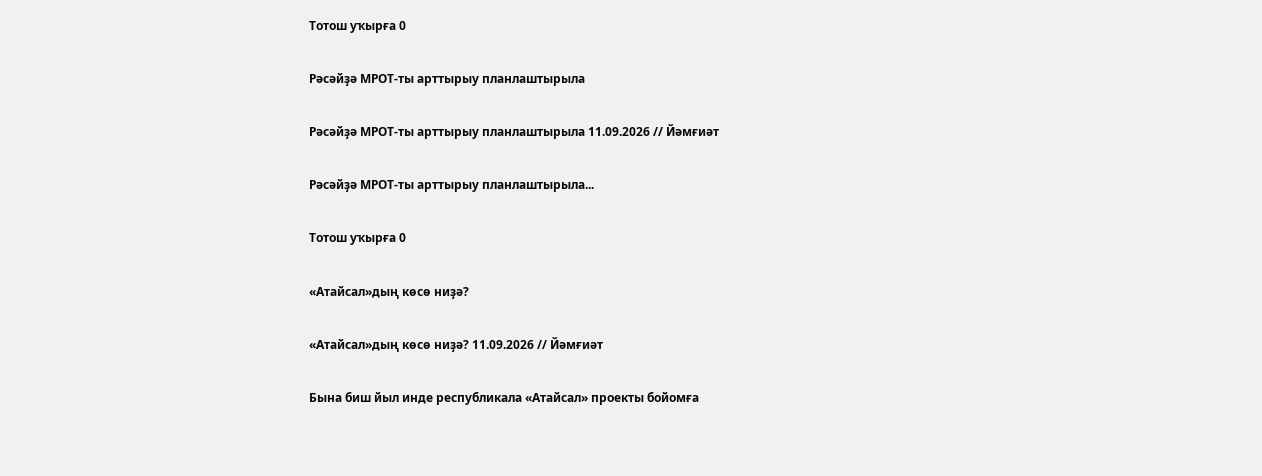Тотош уҡырға 0

Рәсәйҙә МРОТ-ты арттырыу планлаштырыла

Рәсәйҙә МРОТ-ты арттырыу планлаштырыла 11.09.2026 // Йәмғиәт

Рәсәйҙә МРОТ-ты арттырыу планлаштырыла...

Тотош уҡырға 0

«Атайсал»дың көсө ниҙә?

«Атайсал»дың көсө ниҙә? 11.09.2026 // Йәмғиәт

Бына биш йыл инде республикала «Атайсал» проекты бойомға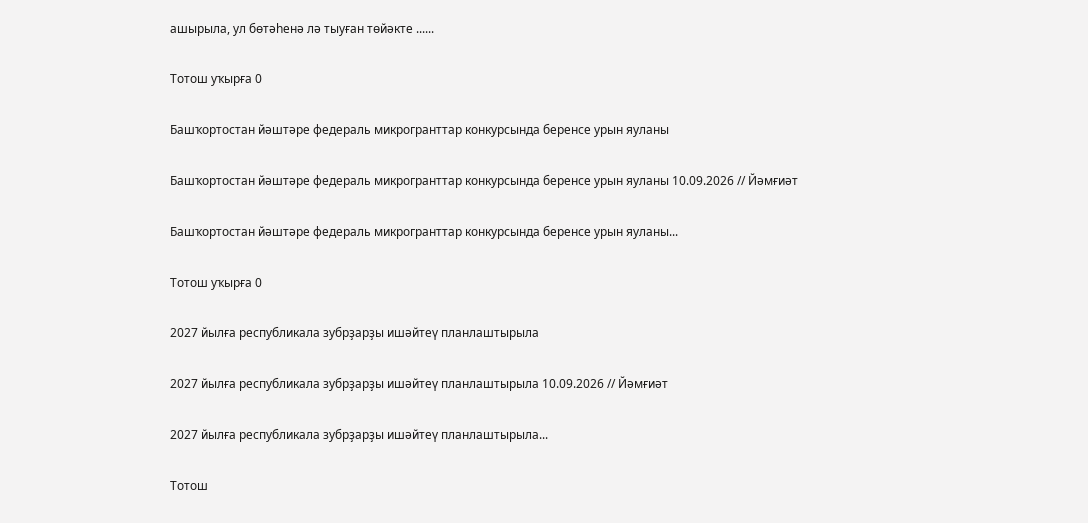ашырыла, ул бөтәһенә лә тыуған төйәкте ......

Тотош уҡырға 0

Башҡортостан йәштәре федераль микрогранттар конкурсында беренсе урын яуланы

Башҡортостан йәштәре федераль микрогранттар конкурсында беренсе урын яуланы 10.09.2026 // Йәмғиәт

Башҡортостан йәштәре федераль микрогранттар конкурсында беренсе урын яуланы...

Тотош уҡырға 0

2027 йылға республикала зубрҙарҙы ишәйтеү планлаштырыла

2027 йылға республикала зубрҙарҙы ишәйтеү планлаштырыла 10.09.2026 // Йәмғиәт

2027 йылға республикала зубрҙарҙы ишәйтеү планлаштырыла...

Тотош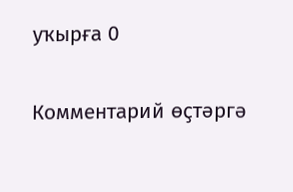уҡырға 0


Комментарий өҫтәргә